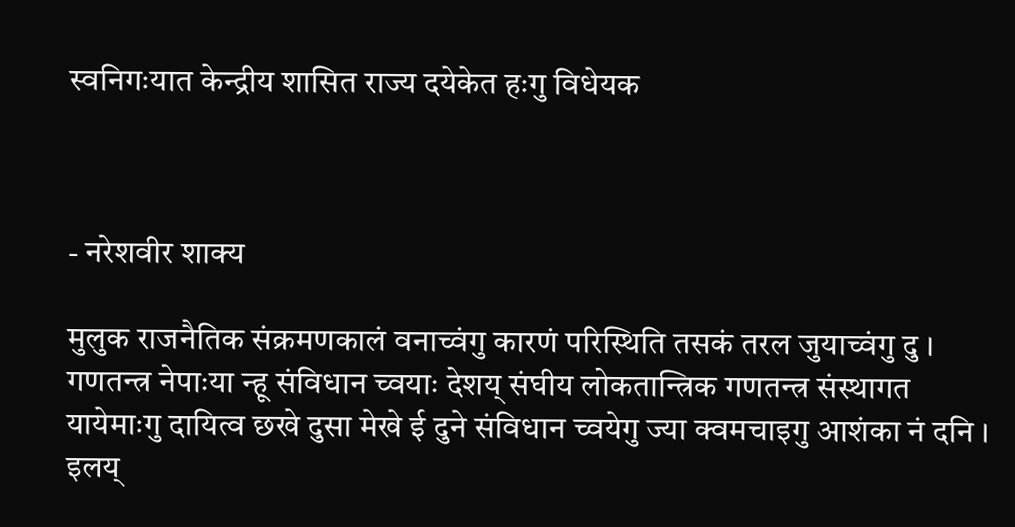स्वनिगःयात केन्द्रीय शासित राज्य दयेकेत हःगु विधेयक



- नरेशवीर शाक्य

मुलुक राजनैतिक संक्रमणकालं वनाच्वंगु कारणं परिस्थिति तसकं तरल जुयाच्वंगु दु । गणतन्त्र नेपाःया न्हू संविधान च्वयाः देशय् संघीय लोकतान्त्रिक गणतन्त्र संस्थागत यायेमाःगु दायित्व छखे दुसा मेखे ई दुने संविधान च्वयेगु ज्या क्वमचाइगु आशंका नं दनि । इलय्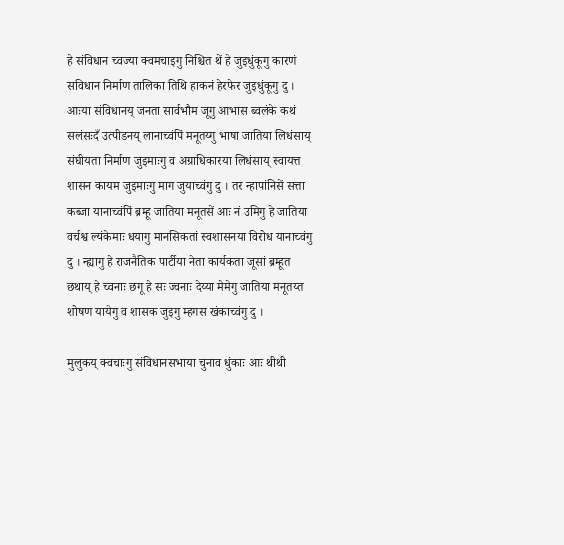हे संविधान च्वज्या क्वमचाइगु निश्चित थें हे जुइधुंकूगु कारणं सविधान निर्माण तालिका तिथि हाकनं हेरफेर जुइधुंकूगु दु । आःया संविधानय् जनता सार्वभौम जूगु आभास ब्वलंके कथं सलंसःदँ उत्पीडनय् लानाच्वंपिं मनूतय्गु भाषा जातिया लिधंसाय् संघीयता निर्माण जुइमाःगु व अग्राधिकारया लिधंसाय् स्वायत्त शासन कायम जुइमाःगु माग जुयाच्वंगु दु । तर न्हापांनिसें सत्ता कब्जा यानाच्वंपिं ब्रम्हू जातिया मनूतसें आः नं उमिगु हे जातिया वर्चश्व ल्यंकेमाः धयागु मानसिकतां स्वशासनया विरोध यानाच्वंगु दु । न्ह्यागु हे राजनैतिक पार्टीया नेता कार्यकता जूसां ब्रम्हूत छथाय् हे च्वनाः छगू हे सः ज्वनाः देय्या मेमेगु जातिया मनूतय्त शोषण यायेगु व शासक जुइगु म्हगस खंकाच्वंगु दु ।

मुलुकय् क्वचाःगु संविधानसभाया चुनाव धुंकाः आः थीथी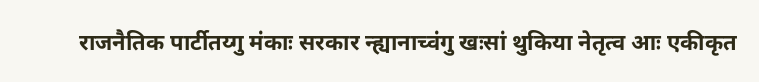राजनैतिक पार्टीतय्गु मंकाः सरकार न्ह्यानाच्वंगु खःसां थुकिया नेतृत्व आः एकीकृत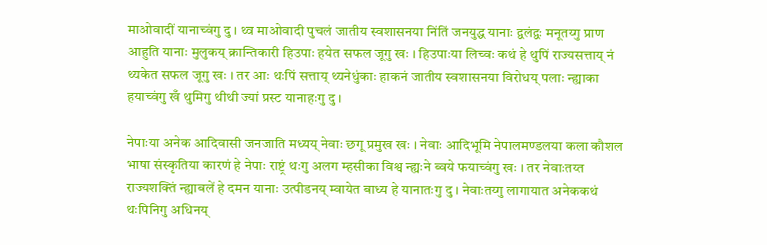माओवादीं यानाच्वंगु दु । थ्व माओवादी पुचलं जातीय स्वशासनया निंतिं जनयुद्ध यानाः द्वलंद्वः मनूतय्गु प्राण आहुति यानाः मुलुकय् क्रान्तिकारी हिउपाः हयेत सफल जूगु खः । हिउपाःया लिच्वः कथं हे थुपिं राज्यसत्ताय् नं थ्यकेत सफल जूगु खः । तर आः थःपिं सत्ताय् थ्यनेधुंकाः हाकनं जातीय स्वशासनया विरोधय् पलाः न्ह्याका हयाच्वंगु खँ थुमिगु थीथी ज्यां प्रस्ट यानाहःगु दु ।

नेपाःया अनेक आदिवासी जनजाति मध्यय् नेवाः छगू प्रमुख खः । नेवाः आदिभूमि नेपालमण्डलया कला कौशल भाषा संस्कृतिया कारणं हे नेपाः राष्ट्रं थःगु अलग म्हसीका विश्व न्ह्यःने ब्वये फयाच्वंगु खः । तर नेवाःतय्त राज्यशक्तिं न्ह्याबलें हे दमन यानाः उत्पीडनय् म्वायेत बाध्य हे यानातःगु दु । नेवाःतय्गु लागायात अनेककथं थःपिनिगु अधिनय्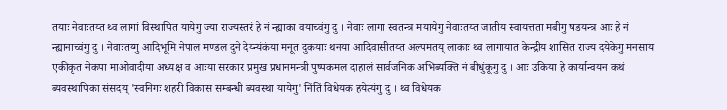तयाः नेवाःतय्त थ्व लागां विस्थापित यायेगु ज्या राज्यस्तरं हे नं न्ह्याका वयाच्वंगु दु । नेवाः लागा स्वतन्त्र मयायेगु नेवाःतय्त जातीय स्वायत्तता मबीगु षडयन्त्र आः हे नं न्ह्यानाच्वंगु दु । नेवाःतय्गु आदिभूमि नेपाल मण्डल दुने देय्न्यंकंया मनूत दुकयाः थनया आदिवासीतय्त अल्पमतय् लाकाः थ्व लागायात केन्द्रीय शासित राज्य दयेकेगु मनसाय एकीकृत नेकपा माओवादीया अध्यक्ष व आःया सरकार प्रमुख प्रधानमन्त्री पुष्पकमल दाहालं सार्वजनिक अभिब्यक्ति नं बीधुंकूगु दु । आः उकिया हे कार्यान्वयन कथं ब्यवस्थापिका संसदय् 'स्वनिगः शहरी विकास सम्बन्धी ब्यवस्था यायेगु' निंतिं विधेयक हयेत्यंगु दु । थ्व विधेयक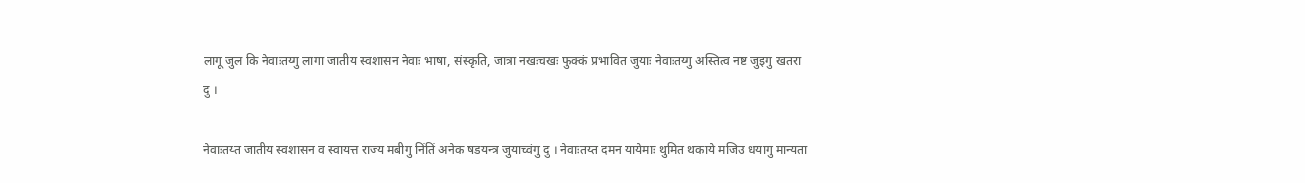लागू जुल कि नेवाःतय्गु लागा जातीय स्वशासन नेवाः भाषा, संस्कृति, जात्रा नखःचखः फुक्कं प्रभावित जुयाः नेवाःतय्गु अस्तित्व नष्ट जुइगु खतरा दु ।

नेवाःतय्त जातीय स्वशासन व स्वायत्त राज्य मबीगु निंतिं अनेक षडयन्त्र जुयाच्वंगु दु । नेवाःतय्त दमन यायेमाः थुमित थकाये मजिउ धयागु मान्यता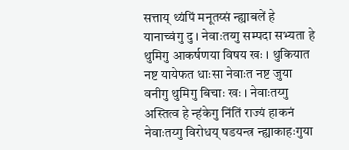सत्ताय् थ्यंपिं मनूतय्सं न्ह्याबलें हे यानाच्वंगु दु । नेवाःतय्गु सम्पदा सभ्यता हे थुमिगु आकर्षणया विषय खः । थुकियात नष्ट यायेफत धाःसा नेवाःत नष्ट जुया वनीगु थुमिगु बिचाः खः । नेवाःतय्गु अस्तित्व हे न्हंकेगु निंतिं राज्यं हाकनं नेवाःतय्गु विरोधय् षडयन्त्र न्ह्याकाहःगुया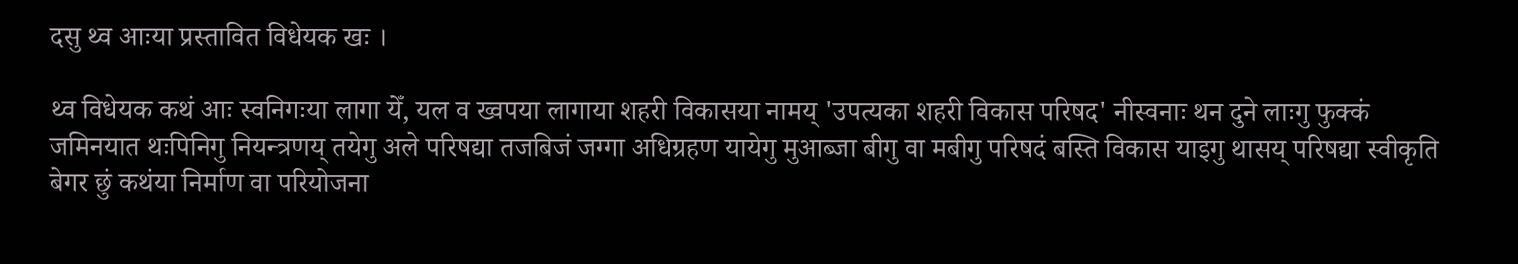दसु थ्व आःया प्रस्तावित विधेयक खः ।

थ्व विधेयक कथं आः स्वनिगःया लागा येँ, यल व ख्वपया लागाया शहरी विकासया नामय् 'उपत्यका शहरी विकास परिषद' नीस्वनाः थन दुने लाःगु फुक्कं जमिनयात थःपिनिगु नियन्त्रणय् तयेगु अले परिषद्या तजबिजं जग्गा अधिग्रहण यायेगु मुआब्जा बीगु वा मबीगु परिषदं बस्ति विकास याइगु थासय् परिषद्या स्वीकृति बेगर छुं कथंया निर्माण वा परियोजना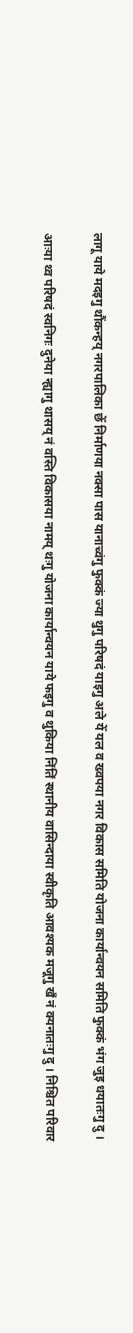लागू याये मदइगु थौंकन्हय् नगरपालिका छेँ निर्माणया नक्सा पास यानाच्वंगु फुक्कं ज्या थुगु परिषदं याइगु अले येँ यल व ख्वपया नगर विकास समिति योजना कार्यान्वयन समिति फुक्कं भंग जुइ धयातःगु दु ।

आःया थ्व परिषदं स्वनिगः दुनेया न्ह्यागु थासय् नं वस्ति विकासया नामय् थःगु योजना कार्यान्वयन याये फइगु व थुकिया निंतिं स्थानीय वासिन्दाया स्वीकृति आवश्यक मजूगु खँ नं क्यनातःगु दु । निश्चित परिवार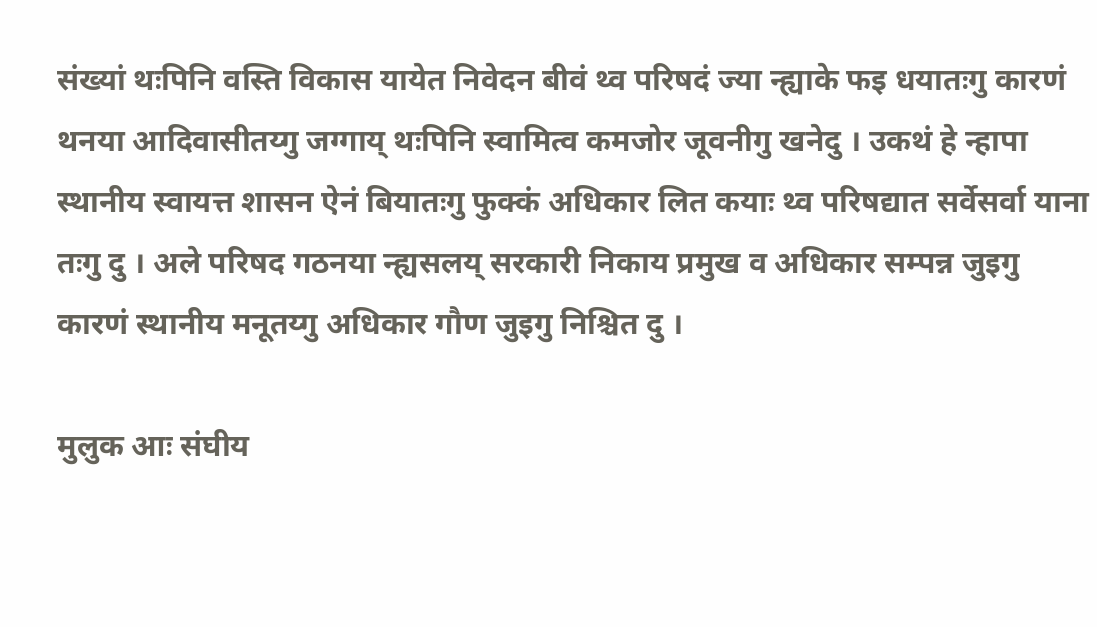संख्यां थःपिनि वस्ति विकास यायेत निवेदन बीवं थ्व परिषदं ज्या न्ह्याके फइ धयातःगु कारणं थनया आदिवासीतय्गु जग्गाय् थःपिनि स्वामित्व कमजोर जूवनीगु खनेदु । उकथं हे न्हापा स्थानीय स्वायत्त शासन ऐनं बियातःगु फुक्कं अधिकार लित कयाः थ्व परिषद्यात सर्वेसर्वा याना तःगु दु । अले परिषद गठनया न्ह्यसलय् सरकारी निकाय प्रमुख व अधिकार सम्पन्न जुइगु कारणं स्थानीय मनूतय्गु अधिकार गौण जुइगु निश्चित दु ।

मुलुक आः संघीय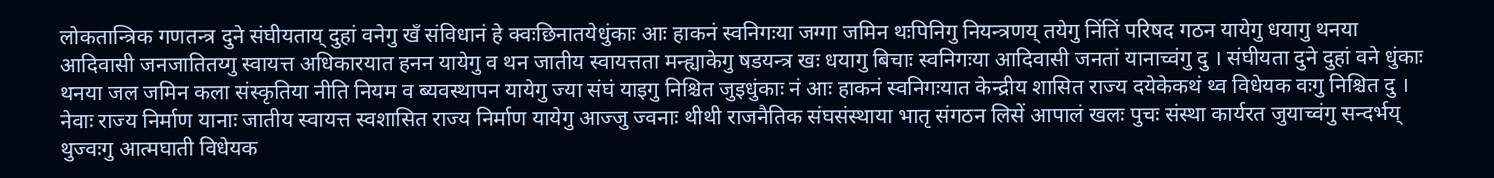लोकतान्त्रिक गणतन्त्र दुने संघीयताय् दुहां वनेगु खँ संविधानं हे क्वःछिनातयेधुंकाः आः हाकनं स्वनिगःया जग्गा जमिन थःपिनिगु नियन्त्रणय् तयेगु निंतिं परिषद गठन यायेगु धयागु थनया आदिवासी जनजातितय्गु स्वायत्त अधिकारयात हनन यायेगु व थन जातीय स्वायत्तता मन्ह्याकेगु षडयन्त्र खः धयागु बिचाः स्वनिगःया आदिवासी जनतां यानाच्वंगु दु । संघीयता दुने दुहां वने धुंकाः थनया जल जमिन कला संस्कृतिया नीति नियम व ब्यवस्थापन यायेगु ज्या संघं याइगु निश्चित जुइधुंकाः नं आः हाकनं स्वनिगःयात केन्द्रीय शासित राज्य दयेकेकथं थ्व विधेयक वःगु निश्चित दु । नेवाः राज्य निर्माण यानाः जातीय स्वायत्त स्वशासित राज्य निर्माण यायेगु आज्जु ज्वनाः थीथी राजनैतिक संघसंस्थाया भातृ संगठन लिसें आपालं खलः पुचः संस्था कार्यरत जुयाच्वंगु सन्दर्भय् थुज्वःगु आत्मघाती विधेयक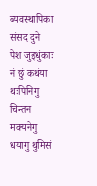ब्यवस्थापिका संसद दुने पेश जुइधुंकाः नं छुं कथंया थःपिनिगु चिन्तन मक्यनेगु धयागु थुमिसं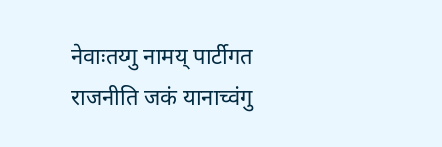नेवाःतय्गु नामय् पार्टीगत राजनीति जकं यानाच्वंगु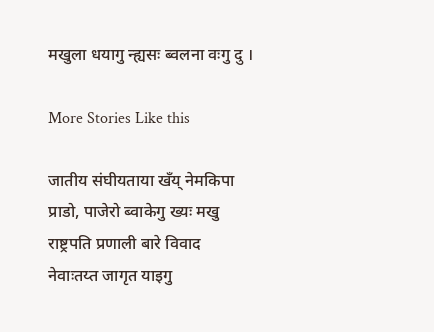मखुला धयागु न्ह्यसः ब्वलना वःगु दु ।

More Stories Like this

जातीय संघीयताया खँय् नेमकिपा
प्राडो, पाजेरो ब्वाकेगु ख्यः मखु
राष्ट्रपति प्रणाली बारे विवाद
नेवाःतय्त जागृत याइगु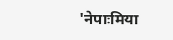'नेपाःमिया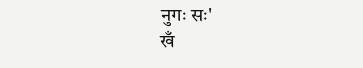नुगः सः'
खँ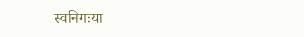स्वनिगःया